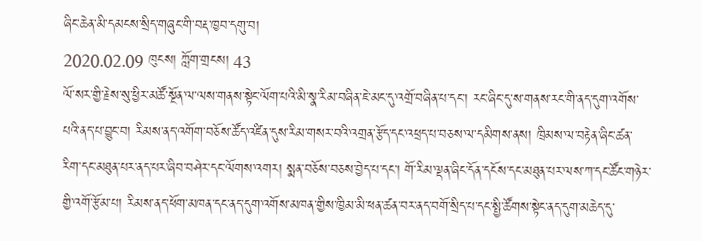ཞིང་ཆེན་མི་དམངས་སྲིད་གཞུང་གི་བརྡ་ཁྱབ་དགུ་བ།
2020.02.09 ཁུངས། ཀློག་གྲངས། 43
ལོ་སར་གྱི་རྗེས་སུ་ཕྱིར་མཚོ་སྔོན་ལ་ལས་གནས་སྟེང་ལོག་པའི་མི་སྣ་རིམ་བཞིན་ཇེ་མང་དུ་འགྲོ་བཞིན་པ་དང་། རང་ཞིང་དུ་ས་གནས་རང་གི་ནད་དུག་འགོས་པའི་ནད་པ་བྱུང་བ། རིམས་ནད་འགོག་བཅོས་ཚོད་འཛིན་དུས་རིམ་གསར་བའི་འགྲན་རྩོད་དང་འཕྲད་པ་བཅས་ལ་དམིགས་ནས། ཁྲིམས་ལ་བརྟེན་ཞིང་ཚན་རིག་དང་མཐུན་པར་ནད་པར་ཞིབ་བཤེར་དང་ལོགས་འགར། སྨན་བཅོས་བཅས་བྱེད་པ་དང་། གོ་རིམ་ལྡན་ཞིང་དོན་དངོས་དང་མཐུན་པར་ལས་ཀ་དང་ཚོང་གཉེར་གྱི་འགོ་རྩོམ་པ། རིམས་ནད་ཕོག་མཁན་དང་ནད་དུག་འགོས་མཁན་གྱིས་ཁྱིམ་མི་ཕན་ཚན་བར་ནད་བགོ་སྲིད་པ་དང་སྤྱི་ཚོགས་སྟེང་ནད་དུག་མཆེད་དུ་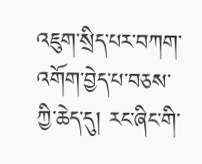འཇུག་སྲིད་པར་བཀག་འགོག་བྱེད་པ་བཅས་ཀྱི་ཆེད་དུ། རང་ཞིང་གི་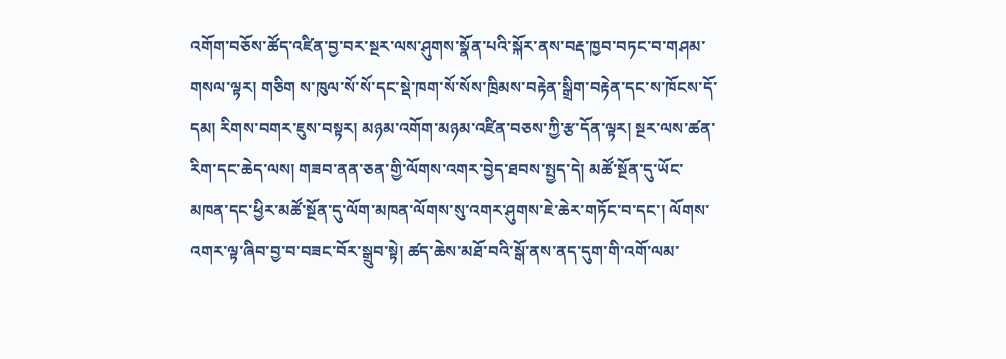འགོག་བཅོས་ཚོད་འཛིན་བྱ་བར་སྔར་ལས་ཤུགས་སྣོན་པའི་སྐོར་ནས་བརྡ་ཁྱབ་བཏང་བ་གཤམ་གསལ་ལྟར། གཅིག ས་ཁུལ་སོ་སོ་དང་སྡེ་ཁག་སོ་སོས་ཁྲིམས་བརྟེན་སྒྲིག་བརྟེན་དང་ས་ཁོངས་དོ་དམ། རིགས་བགར་ཇུས་བསྟར། མཉམ་འགོག་མཉམ་འཛིན་བཅས་ཀྱི་རྩ་དོན་ལྟར། སྔར་ལས་ཚན་རིག་དང་ཆེད་ལས། གཟབ་ནན་ཅན་གྱི་ལོགས་འགར་བྱེད་ཐབས་སྤྱད་དེ། མཚོ་སྔོན་དུ་ཡོང་མཁན་དང་ཕྱིར་མཚོ་སྔོན་དུ་ལོག་མཁན་ལོགས་སུ་འགར་ཤུགས་ཇེ་ཆེར་གཏོང་བ་དང་། ལོགས་འགར་ལྟ་ཞིབ་བྱ་བ་བཟང་བོར་སྒྲུབ་སྟེ། ཚད་ཆེས་མཐོ་བའི་སྒོ་ནས་ནད་དུག་གི་འགོ་ལམ་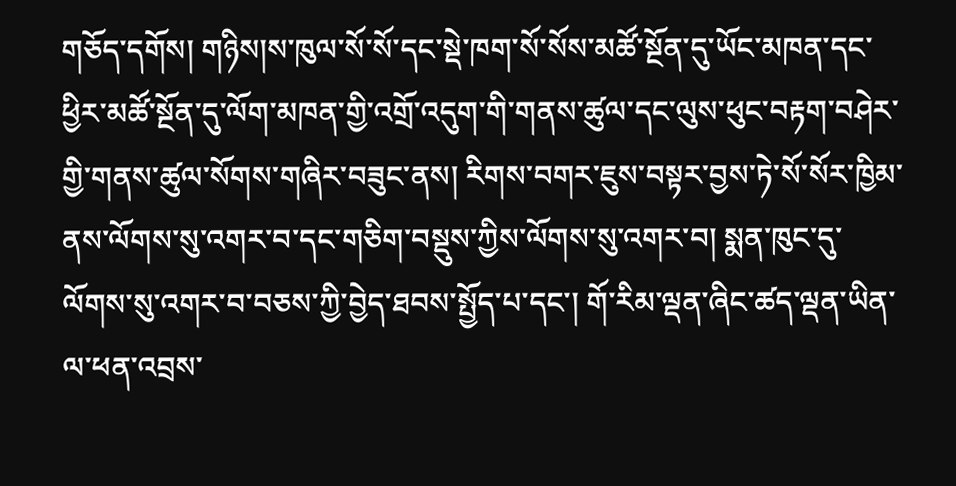གཅོད་དགོས། གཉིས།ས་ཁུལ་སོ་སོ་དང་སྡེ་ཁག་སོ་སོས་མཚོ་སྔོན་དུ་ཡོང་མཁན་དང་ཕྱིར་མཚོ་སྔོན་དུ་ལོག་མཁན་གྱི་འགྲོ་འདུག་གི་གནས་ཚུལ་དང་ལུས་ཕུང་བརྟག་བཤེར་གྱི་གནས་ཚུལ་སོགས་གཞིར་བཟུང་ནས། རིགས་བགར་ཇུས་བསྟར་བྱས་ཏེ་སོ་སོར་ཁྱིམ་ནས་ལོགས་སུ་འགར་བ་དང་གཅིག་བསྡུས་ཀྱིས་ལོགས་སུ་འགར་བ། སྨན་ཁུང་དུ་ལོགས་སུ་འགར་བ་བཅས་ཀྱི་བྱེད་ཐབས་སྤྱོད་པ་དང་། གོ་རིམ་ལྡན་ཞིང་ཚད་ལྡན་ཡིན་ལ་ཕན་འབྲས་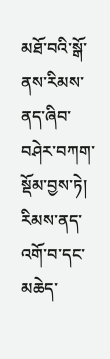མཐོ་བའི་སྒོ་ནས་རིམས་ནད་ཞིབ་བཤེར་བཀག་སྡོམ་བྱས་ཏེ། རིམས་ནད་འགོ་བ་དང་མཆེད་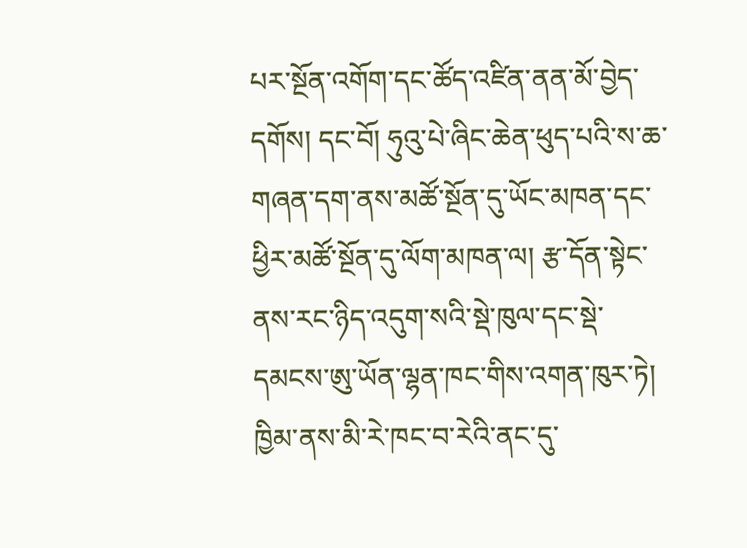པར་སྔོན་འགོག་དང་ཚོད་འཛིན་ནན་མོ་བྱེད་དགོས། དང་བོ། ཧུའུ་པེ་ཞིང་ཆེན་ཕུད་པའི་ས་ཆ་གཞན་དག་ནས་མཚོ་སྔོན་དུ་ཡོང་མཁན་དང་ཕྱིར་མཚོ་སྔོན་དུ་ལོག་མཁན་ལ། རྩ་དོན་སྟེང་ནས་རང་ཉིད་འདུག་སའི་སྡེ་ཁུལ་དང་སྡེ་དམངས་ཨུ་ཡོན་ལྷན་ཁང་གིས་འགན་ཁུར་ཏེ། ཁྱིམ་ནས་མི་རེ་ཁང་བ་རེའི་ནང་དུ་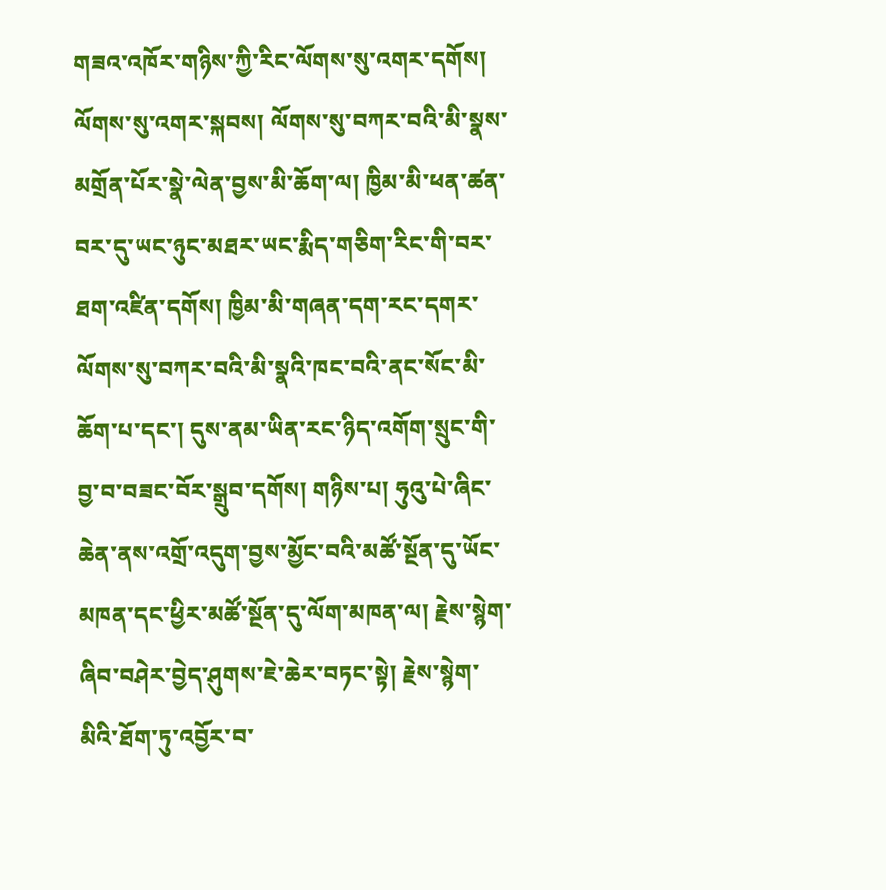གཟའ་འཁོར་གཉིས་ཀྱི་རིང་ལོགས་སུ་འགར་དགོས། ལོགས་སུ་འགར་སྐབས། ལོགས་སུ་བཀར་བའི་མི་སྣས་མགྲོན་པོར་སྣེ་ལེན་བྱས་མི་ཆོག་ལ། ཁྱིམ་མི་ཕན་ཚན་བར་དུ་ཡང་ཉུང་མཐར་ཡང་རྨིད་གཅིག་རིང་གི་བར་ཐག་འཛིན་དགོས། ཁྱིམ་མི་གཞན་དག་རང་དགར་ལོགས་སུ་བཀར་བའི་མི་སྣའི་ཁང་བའི་ནང་སོང་མི་ཆོག་པ་དང་། དུས་ནམ་ཡིན་རང་ཉིད་འགོག་སྲུང་གི་བྱ་བ་བཟང་བོར་སྒྲུབ་དགོས། གཉིས་པ། ཧུའུ་པེ་ཞིང་ཆེན་ནས་འགྲོ་འདུག་བྱས་མྱོང་བའི་མཚོ་སྔོན་དུ་ཡོང་མཁན་དང་ཕྱིར་མཚོ་སྔོན་དུ་ལོག་མཁན་ལ། རྗེས་སྙེག་ཞིབ་བཤེར་བྱེད་ཤུགས་ཇེ་ཆེར་བཏང་སྟེ། རྗེས་སྙེག་མིའི་ཐོག་ཏུ་འབྱོར་བ་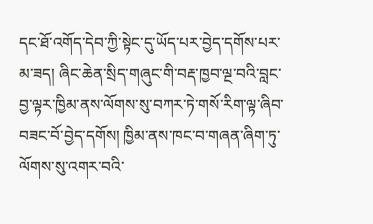དང་ཐོ་འགོད་དེབ་ཀྱི་སྟེང་དུ་ཡོད་པར་བྱེད་དགོས་པར་མ་ཟད། ཞིང་ཆེན་སྲིད་གཞུང་གི་བརྡ་ཁྱབ་ལྔ་བའི་བླང་བྱ་ལྟར་ཁྱིམ་ནས་ལོགས་སུ་བཀར་ཏེ་གསོ་རིག་ལྟ་ཞིབ་བཟང་བོ་བྱེད་དགོས། ཁྱིམ་ནས་ཁང་བ་གཞན་ཞིག་ཏུ་ལོགས་སུ་འགར་བའི་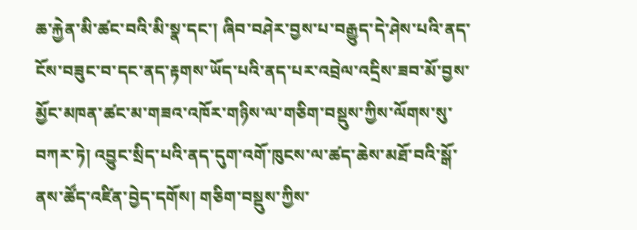ཆ་རྐྱེན་མི་ཚང་བའི་མི་སྣ་དང་། ཞིབ་བཤེར་བྱས་པ་བརྒྱུད་དེ་ཤེས་པའི་ནད་ངོས་བཟུང་བ་དང་ནད་རྟགས་ཡོད་པའི་ནད་པར་འབྲེལ་འདྲིས་ཟབ་མོ་བྱས་མྱོང་མཁན་ཚང་མ་གཟའ་འཁོར་གཉིས་ལ་གཅིག་བསྡུས་ཀྱིས་ལོགས་སུ་བཀར་ཏེ། འབྱུང་སྲིད་པའི་ནད་དུག་འགོ་ཁུངས་ལ་ཚད་ཆེས་མཐོ་བའི་སྒོ་ནས་ཚོད་འཛིན་བྱེད་དགོས། གཅིག་བསྡུས་ཀྱིས་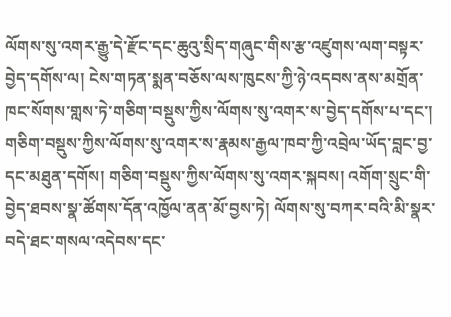ལོགས་སུ་འགར་རྒྱུ་དེ་རྫོང་དང་ཆུའུ་སྲིད་གཞུང་གིས་རྩ་འཛུགས་ལག་བསྟར་བྱེད་དགོས་ལ། ངེས་གཏན་སྨན་བཅོས་ལས་ཁུངས་ཀྱི་ཉེ་འདབས་ནས་མགྲོན་ཁང་སོགས་གླས་ཏེ་གཅིག་བསྡུས་ཀྱིས་ལོགས་སུ་འགར་ས་བྱེད་དགོས་པ་དང་། གཅིག་བསྡུས་ཀྱིས་ལོགས་སུ་འགར་ས་རྣམས་རྒྱལ་ཁབ་ཀྱི་འབྲེལ་ཡོད་བླང་བྱ་དང་མཐུན་དགོས། གཅིག་བསྡུས་ཀྱིས་ལོགས་སུ་འགར་སྐབས། འགོག་སྲུང་གི་བྱེད་ཐབས་སྣ་ཚོགས་དོན་འཁྱོལ་ནན་མོ་བྱས་ཏེ། ལོགས་སུ་བཀར་བའི་མི་སྣར་བདེ་ཐང་གསལ་འདེབས་དང་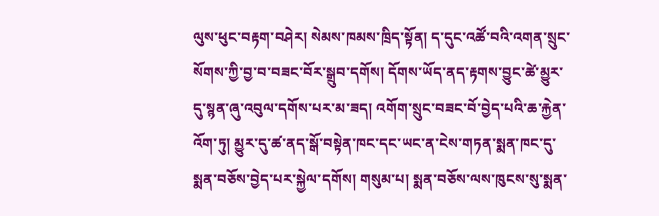ལུས་ཕུང་བརྟག་བཤེར། སེམས་ཁམས་ཁྲིད་སྟོན། ད་དུང་འཚོ་བའི་འགན་སྲུང་སོགས་ཀྱི་བྱ་བ་བཟང་བོར་སྒྲུབ་དགོས། དོགས་ཡོད་ནད་རྟགས་བྱུང་ཚེ་མྱུར་དུ་སྙན་ཞུ་འབུལ་དགོས་པར་མ་ཟད། འགོག་སྲུང་བཟང་བོ་བྱེད་པའི་ཆ་རྐྱེན་འོག་ཏུ། མྱུར་དུ་ཚ་ནད་སྒོ་བསྟེན་ཁང་དང་ཡང་ན་ངེས་གཏན་སྨན་ཁང་དུ་སྨན་བཅོས་བྱེད་པར་སྐྱེལ་དགོས། གསུམ་པ། སྨན་བཅོས་ལས་ཁུངས་སུ་སྨན་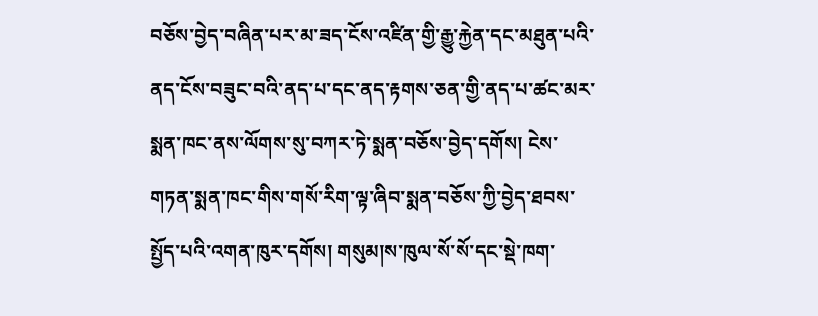བཅོས་བྱེད་བཞིན་པར་མ་ཟད་ངོས་འཛིན་གྱི་རྒྱུ་རྐྱེན་དང་མཐུན་པའི་ནད་ངོས་བཟུང་བའི་ནད་པ་དང་ནད་རྟགས་ཅན་གྱི་ནད་པ་ཚང་མར་སྨན་ཁང་ནས་ལོགས་སུ་བཀར་ཏེ་སྨན་བཅོས་བྱེད་དགོས། ངེས་གཏན་སྨན་ཁང་གིས་གསོ་རིག་ལྟ་ཞིབ་སྨན་བཅོས་ཀྱི་བྱེད་ཐབས་སྤྱོད་པའི་འགན་ཁུར་དགོས། གསུམ།ས་ཁུལ་སོ་སོ་དང་སྡེ་ཁག་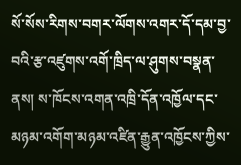སོ་སོས་རིགས་བགར་ལོགས་འགར་དོ་དམ་བྱ་བའི་རྩ་འཛུགས་འགོ་ཁྲིད་ལ་ཤུགས་བསྣན་ནས། ས་ཁོངས་འགན་འཁྲི་དོན་འཁྱོལ་དང་མཉམ་འགོག་མཉམ་འཛིན་རྒྱུན་འཁྱོངས་ཀྱིས་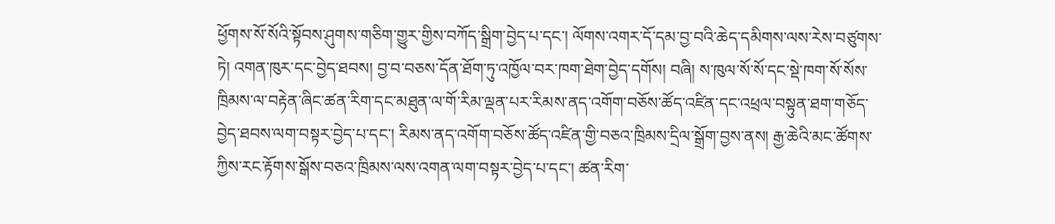ཕྱོགས་སོ་སོའི་སྟོབས་ཤུགས་གཅིག་གྱུར་གྱིས་བཀོད་སྒྲིག་བྱེད་པ་དང་། ལོགས་འགར་དོ་དམ་བྱ་བའི་ཆེད་དམིགས་ལས་རེས་བཙུགས་ཏེ། འགན་ཁུར་དང་བྱེད་ཐབས། བྱ་བ་བཅས་དོན་ཐོག་ཏུ་འཁྱོལ་བར་ཁག་ཐེག་བྱེད་དགོས། བཞི། ས་ཁུལ་སོ་སོ་དང་སྡེ་ཁག་སོ་སོས་ཁྲིམས་ལ་བརྟེན་ཞིང་ཚན་རིག་དང་མཐུན་ལ་གོ་རིམ་ལྡན་པར་རིམས་ནད་འགོག་བཅོས་ཚོད་འཛིན་དང་འཕྲལ་བསྟུན་ཐག་གཅོད་བྱེད་ཐབས་ལག་བསྟར་བྱེད་པ་དང་། རིམས་ནད་འགོག་བཅོས་ཚོད་འཛིན་གྱི་བཅའ་ཁྲིམས་དྲིལ་སྒྲོག་བྱས་ནས། རྒྱ་ཆེའི་མང་ཚོགས་ཀྱིས་རང་རྟོགས་སྒོས་བཅའ་ཁྲིམས་ལས་འགན་ལག་བསྟར་བྱེད་པ་དང་། ཚན་རིག་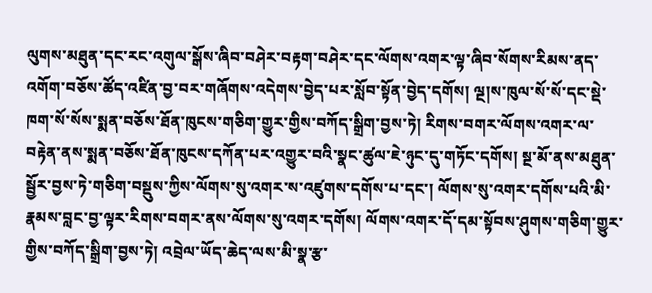ལུགས་མཐུན་དང་རང་འགུལ་སྒོས་ཞིབ་བཤེར་བརྟག་བཤེར་དང་ལོགས་འགར་ལྟ་ཞིབ་སོགས་རིམས་ནད་འགོག་བཅོས་ཚོད་འཛིན་བྱ་བར་གཞོགས་འདེགས་བྱེད་པར་སློབ་སྟོན་བྱེད་དགོས། ལྔ།ས་ཁུལ་སོ་སོ་དང་སྡེ་ཁག་སོ་སོས་སྨན་བཅོས་ཐོན་ཁུངས་གཅིག་གྱུར་གྱིས་བཀོད་སྒྲིག་བྱས་ཏེ། རིགས་བགར་ལོགས་འགར་ལ་བརྟེན་ནས་སྨན་བཅོས་ཐོན་ཁུངས་དཀོན་པར་འགྱུར་བའི་སྣང་ཚུལ་ཇེ་ཉུང་དུ་གཏོང་དགོས། སྔ་མོ་ནས་མཐུན་སྦྱོར་བྱས་ཏེ་གཅིག་བསྡུས་ཀྱིས་ལོགས་སུ་འགར་ས་འཛུགས་དགོས་པ་དང་། ལོགས་སུ་འགར་དགོས་པའི་མི་རྣམས་བླང་བྱ་ལྟར་རིགས་བགར་ནས་ལོགས་སུ་འགར་དགོས། ལོགས་འགར་དོ་དམ་སྟོབས་ཤུགས་གཅིག་གྱུར་གྱིས་བཀོད་སྒྲིག་བྱས་ཏེ། འབྲེལ་ཡོད་ཆེད་ལས་མི་སྣ་རྩ་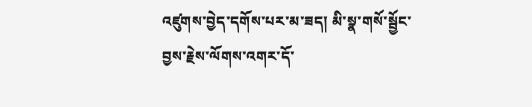འཛུགས་བྱེད་དགོས་པར་མ་ཟད། མི་སྣ་གསོ་སྦྱོང་བྱས་རྗེས་ལོགས་འགར་དོ་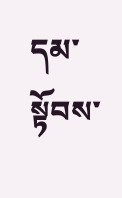དམ་སྟོབས་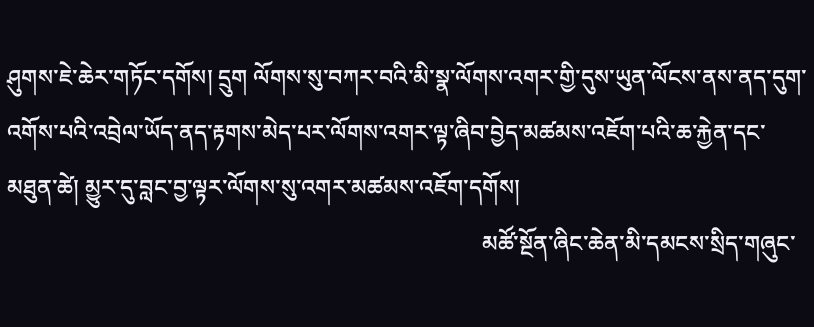ཤུགས་ཇེ་ཆེར་གཏོང་དགོས། དྲུག ལོགས་སུ་བཀར་བའི་མི་སྣ་ལོགས་འགར་གྱི་དུས་ཡུན་ལོངས་ནས་ནད་དུག་འགོས་པའི་འབྲེལ་ཡོད་ནད་རྟགས་མེད་པར་ལོགས་འགར་ལྟ་ཞིབ་བྱེད་མཚམས་འཇོག་པའི་ཆ་རྐྱེན་དང་མཐུན་ཚེ། མྱུར་དུ་བླང་བྱ་ལྟར་ལོགས་སུ་འགར་མཚམས་འཇོག་དགོས།
                                                                                   མཚོ་སྔོན་ཞིང་ཆེན་མི་དམངས་སྲིད་གཞུང་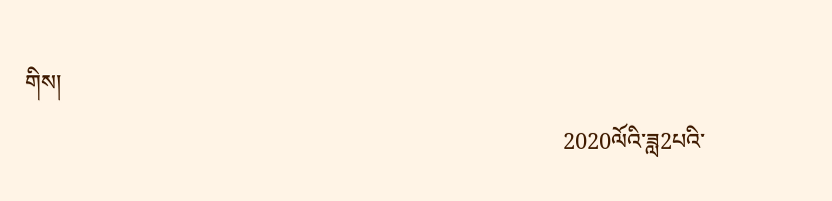གིས།
                                                                                              2020ལོའི་ཟླ2པའི་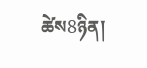ཚེས8ཉིན།